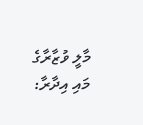މާލީ ވުޒާރާގެ މައި އިދާރާ: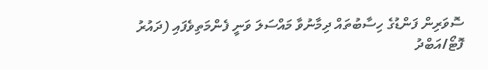ސޮވަރިން ފަންޑުގެ ހިސާބުތައް ދިމާނުވާ މައްސަލަ ވަނީ ފެންމަތިވެފައި (ދައުރު ފޮޓޯ/އަބްދު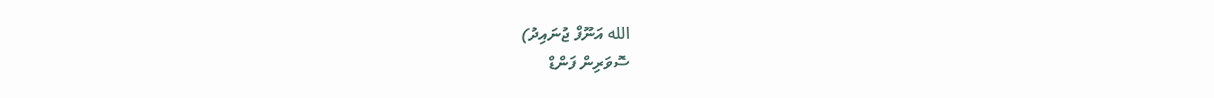الله އަނޫފް ޖުނައިދު)
ސޮވަރިން ފަންޑް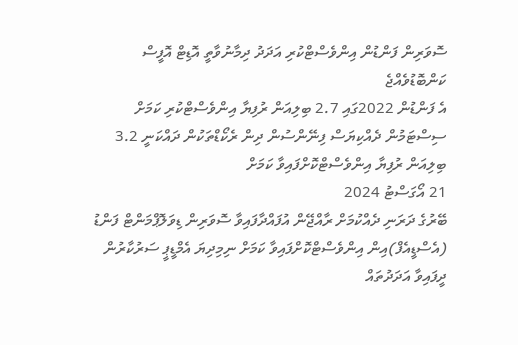ސޮވަރިން ފަންޑުން އިންވެސްޓްކުރި އަދަދު ދިމާނުވާތީ އޮޑިޓް އޮފީސް ކަންބޮޑުވެއްޖެ
އެ ފަންޑުން 2022ގައި 2.7 ބިލިއަން ރުފިޔާ އިންވެސްޓްކުރި ކަމަށް ސިސްޓަމުން ދެއްކިޔަސް ފިނޭންސުން ދިން ރެކޯޑްތަކުން ދައްކަނީ 3.2 ބިލިއަން ރުފިޔާ އިންވެސްޓްކޮށްފައިވާ ކަމަށް
21 އޯގަސްޓު 2024
ބޭރުގެ ދަރަނި ދެއްކުމަށް ރާއްޖޭން އުފައްދާފައިވާ ސޮވަރިން ޑިވަލޮޕްމަންޓް ފަންޑު (އެސްޑީއެފް)އިން އިންވެސްޓްކޮށްފައިވާ ކަމަށް ނިމިދިޔަ އެމްޑީޕީ ސަރުކާރުން ދީފައިވާ އަދަދުތައް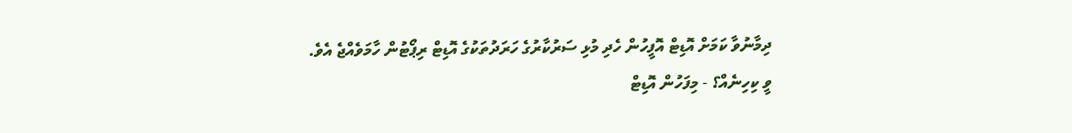ދިމާނުވާ ކަމަށް އޮޑިޓް އޮފީހުން ހެދި މުޅި ސަރުކާރުގެ ހަރަދުތަކުގެ އޮޑިޓް ރިޕޯޓުން ހާމަވެއްޖެ އެވެ.
ވީ ކިހިނެއް؟ - މިފަހުން އޮޑިޓް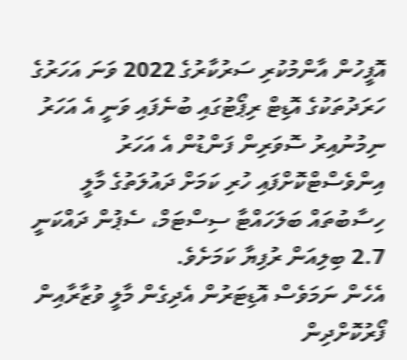އޮފީހުން އާންމުކުރި ސަރުކާރުގެ 2022 ވަނަ އަހަރުގެ ހަރަދުތަކުގެ އޮޑިޓް ރިޕޯޓުގައި ބުނެފައި ވަނީ އެ އަހަރު ނިމުނުއިރު ސޮވަރިން ފަންޑުން އެ އަހަރު އިންވެސްޓްކޮށްފައި ހުރި ކަމަށް ދައުލަތުގެ މާލީ ހިސާބުތައް ބަލަހައްޓާ ސިސްޓަމް، ސެޕުން ދައްކަނީ 2.7 ބިލިއަން ރުފިޔާ ކަމަށެވެ.
އެހެން ނަމަވެސް އޮޑިޓަރުން އެދިގެން މާލީ ވުޒާރާއިން ފޯރުކޮށްދިން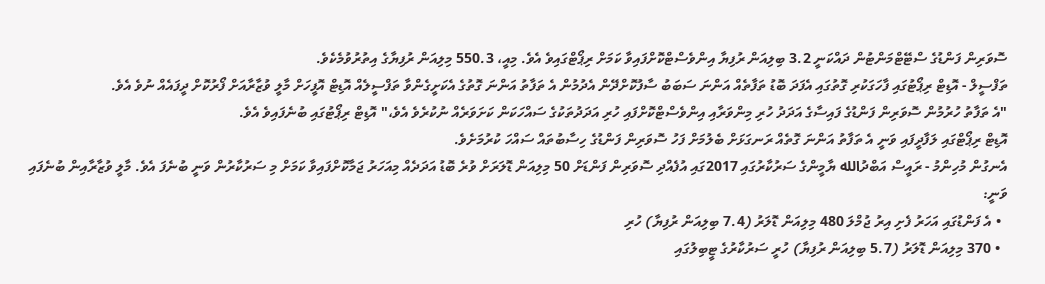ސޮވަރިން ފަންޑުގެ ސްޓޭޓްމަންޓުން ދައްކަނީ 3.2 ބިލިއަން ރުފިޔާ އިންވެސްޓްކޮށްފައިވާ ކަމަށް ރިޕޯޓްގައިވެ އެވެ. މިއީ، 550.3 މިލިއަން ރުފިޔާގެ އިތުރުވުމެކެވެ.
ތަފްސީލް - އޮޑިޓް ރިޕޯޓުގައި ފާހަގަކުރި ގޮތުގައި އެފަދަ ބޮޑު ތަފާތެއް އަންނަ ސަބަބު ސާފުކޮށްދޭން އެދުމުން އެ ތަފާތު އަންނަ ގޮތުގެ އެކަށީގެންވާ ތަފްސީލެއް އޮޑިޓް އޮފީހަށް މާލީ ވުޒާރާއަށް ފޯރުކޮށް ދީފައެއް ނުވެ އެވެ.
"އެ ތަފާތު ހުރުމުން ސޮވަރިން ފަންޑުގެ ފައިސާގެ އަދަދު ހުރި މިންވަރާއި އިންވެސްޓްކޮށްފައި ހުރި އަދަދުތަކުގެ ސައްހަކަން ކަށަވަރެއް ނުކުރެވެ އެވެ،" އޮޑިޓް ރިޕޯޓުގައި ބުނެފައިވެ އެވެ.
އޮޑިޓް ރިޕޯޓްގައި ލަފާދީފައި ވަނީ އެ ތަފާތު އަންނަ ގޮތެއް ރަނގަޅަށް ބެލުމަށް ފަހު ސޮވަރިން ފަންޑުގެ ހިސާބުތައް ސައްހަ ކުރުމަށެވެ.
އެނގުން މުހިންމު - ރައީސް އަބްދުالله ޔާމީންގެ ސަރުކާރުގައި 2017ގައި އުފެއްދި ސޮވަރިން ފަންޑަށް 50 މިލިއަން ޑޮލަރަށް ވުރެ ބޮޑު އަދަދެއް މިއަހަރު ޖަމާކޮށްފައިވާ ކަމަށް މި ސަރުކާރުން ވަނީ ބުނެފަ އެވެ. މާލީ ވުޒާރާއިން ބުނެފައި ވަނީ:
  • އެ ފަންޑުގައި އަހަރު ފެށި އިރު ޖުމްލަ 480 މިލިއަން ޑޮލަރު (7.4 ބިލިއަން ރުފިޔާ) ހުރި
  • 370 މިލިއަން ޑޮލަރު (5.7 ބިލިއަން ރުފިޔާ) ހުރީ ސަރުކާރުގެ ޓީބިލުގައި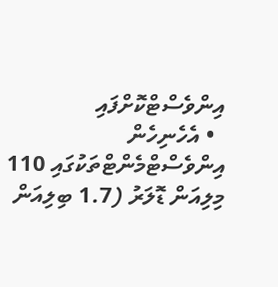އިންވެސްޓްކޮށްފައި
  • އެހެނިހެން އިންވެސްޓްމެންޓްތަކުގައި 110 މިލިއަން ޑޮލަރު (1.7 ބިލިއަން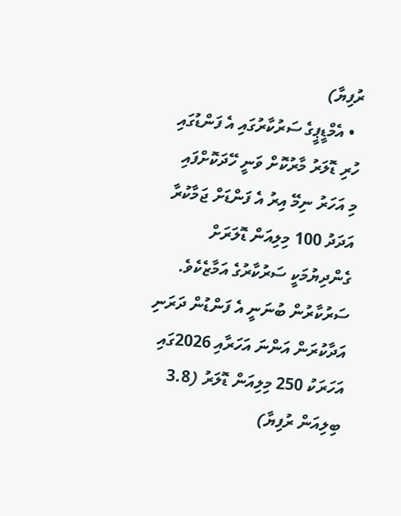ރުފިޔާ)
  • އެމްޑީޕީގެ ސަރުކާރުގައި އެ ފަންޑުގައި ހުރި ޑޮލަރު މާރުކޮށް ވަނީ ހޭދަކޮށްފައި
މި އަހަރު ނިމޭ އިރު އެ ފަންޑަށް ޖަމާކުރާ އަދަދު 100 މިލިއަން ޑޮލަރަށް ގެންދިޔުމަކީ ސަރުކާރުގެ އަމާޒެކެވެ. ސަރުކާރުން ބުނަނީ އެ ފަންޑުން ދަރަނި އަދާކުރަން އަންނަ އަހަރާއި 2026ގައި އަހަރަކު 250 މިލިއަން ޑޮލަރު (3.8 ބިލިއަން ރުފިޔާ)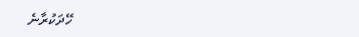ހޭދަކުރާނެ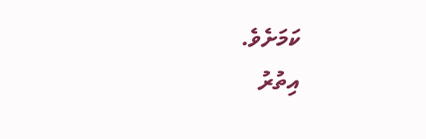ކަމަށެވެ.
އިތުރު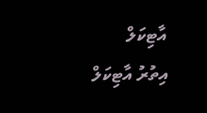އާޓިކަލް
އިތުރު އާޓިކަލް